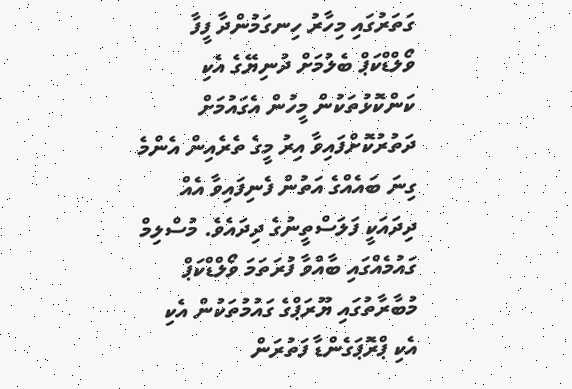ގަތަރުގައި މިހާރު ހިނގަމުންދާ ފީފާ ވޯލްޑްކަޕް ބެލުމަށް ދުނިޔޭގެ އެކި ކަންކޮޅުތަކުން މީހުން އެގައުމަށް ދަތުރުކޮށްފައިވާ އިރު މީގެ ތެރެއިން އެންމެ ގިނަ ބައެއްގެ އަތުން ފެނިފައިވާ އެއް ދިދައަކީ ފަލަސްތީނުގެ ދިދައެވެ. މުސްލިމް ގައުމެއްގައި ބާއްވާ ފުރަތަމަ ވޯލްޑްކަޕް މުބާރާތުގައި ޔޫރަޕްގެ ގައުމުތަކުން އެކި އެކި ޕްރޮޕަގެންޑާ ފަތުރަން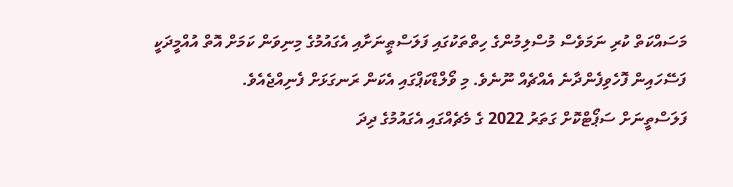މަސައްކަތް ކުރި ނަމަވެސް މުސްލިމުންގެ ހިތްތަކުގައި ފަލަސްޠީނަށާއި އެގައުމުގެ މިނިވަން ކަމަށް އޮތް އުއްމީދަކީ ފަސޭހައިން ފޮހެވިފެންދާނެ އެއްޗެއް ނޫނެވެ. މި ވޯލްޑްކަޕްގައި އެކަން ރަނގަޅަށް ފެނިއްޖެއެވެ.
ފަލަސްތީނަށް ސަޕޯޓްކޮށް ގަތަރު 2022 ގެ މެޗެއްގައި އެގައުމުގެ ދިދަ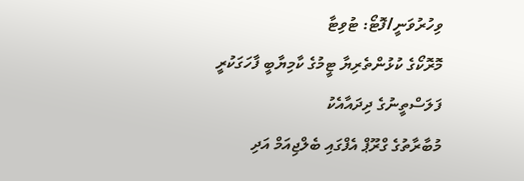ވިހުރުވަނީ/ފޮޓޯ: ޓުވިޓާ
މޮރޮކޯގެ ކުޅުންތެރިޔާ ޓީމުގެ ކާމިޔާބީ ފާހަގަކުރީ ފަލަސްތީނުގެ ދިދައާއެކު
މުބާރާތުގެ ގްރޫޕް އެފްގައި ބެލްޖިއަމް އަދި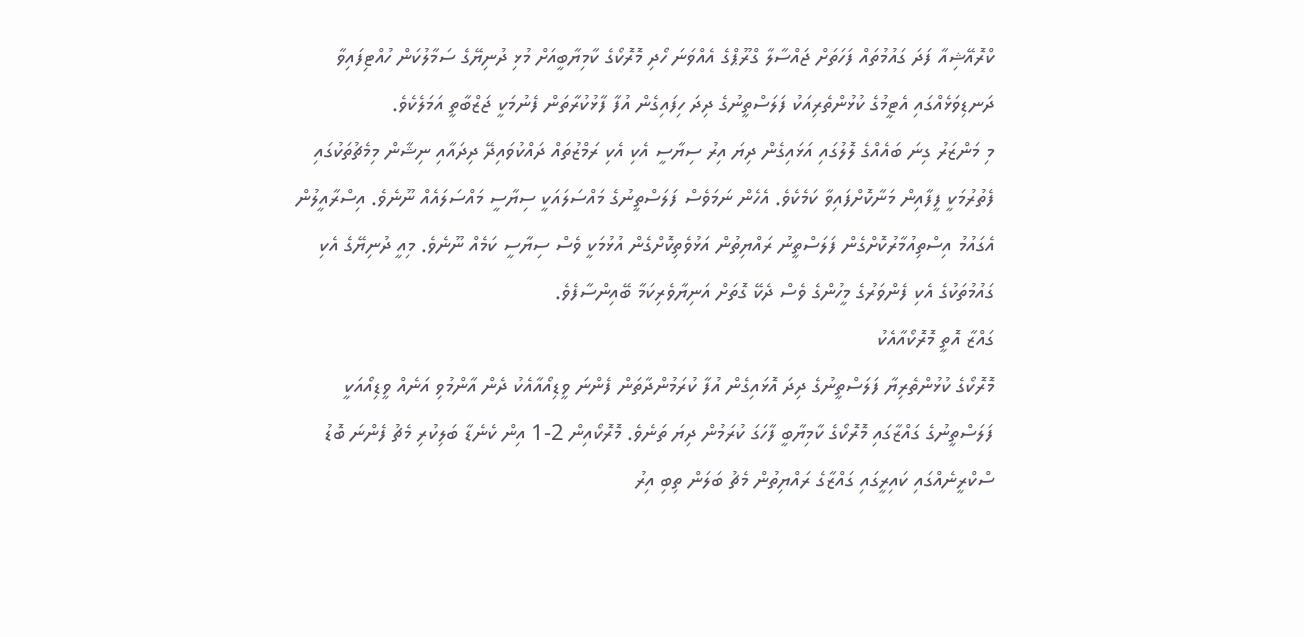ކްރޮއޭޝިއާ ފަދަ ގައުމުތައް ފަހަތަށް ޖައްސާލާ ގްރޫޕްގެ އެއްވަނަ ހޯދި މޮރޮކޯގެ ކާމިޔާބީއަށް މުޅި ދުނިޔޭގެ ސަމާލުކަން ހުއްޓިފައިވާ ދަނޑިވަޅެއްގައި އެޓީމުގެ ކުޅުންތެރިއަކު ފަލަސްތީނުގެ ދިދަ ހިފައިގެން އުފާ ފާޅުކުރާތަން ފެނުމަކީ ޖަޒްބާތީ އަމަލެކެވެ.
މި މަންޒަރު ގިނަ ބައެއްގެ ލޮލުގައި އަޅައިގެން ދިޔަ އިރު ސިޔާސީ އެކި އެކި ރަމްޒުތައް ދައްކުވައިދޭ ދިދައާއި ނިޝާން މިމެޗުތަކުގައި ފެތުރުމަކީ ފީފާއިން މަނާކޮށްފައިވާ ކަމެކެވެ. އެހެން ނަމަވެސް ފަލަސްތީނުގެ މައްސަލައަކީ ސިޔާސީ މައްސަލައެއް ނޫނެވެ. އިސްރާއީލުން އެގައުމު އިސްތިއުމާރުކޮށްގެން ފަލަސްތީނު ރައްޔިތުން އަޅުވެތިކޮށްގެން އުޅުމަކީ ވެސް ސިޔާސީ ކަމެއް ނޫނެވެ. މިއީ ދުނިޔޭގެ އެކި ގައުމުތަކުގެ އެކި ފެންވަރުގެ މީހުންގެ ވެސް ދެކޭ ގޮތަށް އަނިޔާވެރިކަމާ ބޭއިންސާފެވެ.
ގައްޒާ އޮތީ މޮރޮކޯއާއެކު
މޮރޮކޯގެ ކުޅުންތެރިޔާ ފަލަސްތީނުގެ ދިދަ އޮޅައިގެން އުފާ ކުރަމުންދާތަން ފެންނަ ވީޑިއޯއާއެކު ދެން އާންމުވި އަނެއް ވީޑިއޯއަކީ ފަލަސްތީނުގެ ގައްޒާގައި މޮރޮކޯގެ ކާމިޔާބީ ފާހަގަ ކުރަމުން ދިޔަ ތަނެވެ. މޮރޮކޯއިން 2-1 އިން ކެނެޑާ ބަލިކުރި މެޗު ފެންނަ ބޮޑު ސްކްރީނެއްގައި ކައިރީގައި ގައްޒާގެ ރައްޔިތުން މެޗު ބަލަން ތިބި އިރު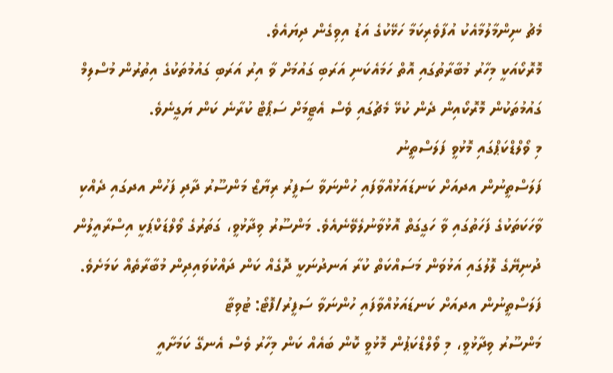މެޗު ނިންމާލުމާއެކު އުފާވެރިކަމާ ހަޅޭކުގެ އަޑު އިވިގެން ދިޔައެވެ.
މޮރޮކޯއަކީ މިހާރު މުބާރާތުގައި އޮތް ހަމައެކަނި އަރަބި ގައުމަށް ވާ އިރު އަރަބި ގައުމުތަކުގެ އިތުރުން މުސްލިމް ގައުމުތަކުން މޮރޮކޯއިން ދެން ކުޅޭ މެޗުގައި ވެސް އެޓީމަށް ސަޕޯޓް ކުރާނެ ކަން ޔަގީނެވެ.
މި ވޯލްޑްކަޕްގައި މޮޅުވީ ފަލަސްތީނު
ފަލަސްތީނުން އދއަށް ކަނޑައަޅުއްވާފައި ހުންނަވާ ސަފީރު ރިޔާޒް މަންސޫރު ދާދި ފަހުން އދގައި ދެއްކި ވާހަކަތަކުގެ ފަހަތުގައި ވާ ހަގީގަތް އޮޅުވާނުލެވޭނެއެވެ. މަންސޫރު ވިދާޅުވީ، ގަތަރުގެ ވޯލްޑަކްޕަކީ އިސްރާއީލުން ދުނިޔޭގެ ލޮލުގައި އަޅުވަން މަސައްކަތް ކުރާ އަނދުނަކީ ދޮގެއް ކަން ދައްކުވައިދިން މުބާރާތެއް ކަމަށެވެ.
ފަލަސްތީނުން އދއަށް ކަނޑައަޅުއްވާފައި ހުންނަވާ ސަފީރު/ފޮޓޯ: ޓުވިޓާ
މަންސޫރު ވިދާޅުވީ، މި ވޯލްޑްކަޕުން މޮޅުވީ ކޮން ބައެއް ކަން މިހާރު ވެސް އެނގޭ ކަމަށާއީ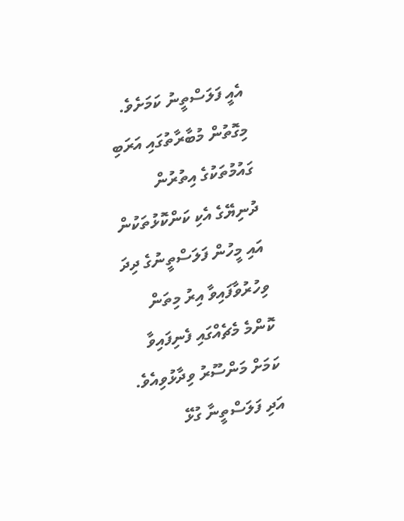އެއީ ފަލަސްތީނު ކަމަށެވެ. މިގޮތުން މުބާރާތުގައި އަރަބި ގައުމުތަކުގެ އިތުރުން ދުނިޔޭގެ އެކި ކަންކޮޅުތަކުން އައި މީހުން ފަލަސްތީނުގެ ދިދަ ވިހުރުވާފައިވާ އިރު މިތަން ކޮންމެ މެޗެއްގައި ފެނިފައިވާ ކަމަށް މަންސޫރު ވިދާޅުވިއެވެ. އަދި ފަލަސްތީނާ ގުޅޭ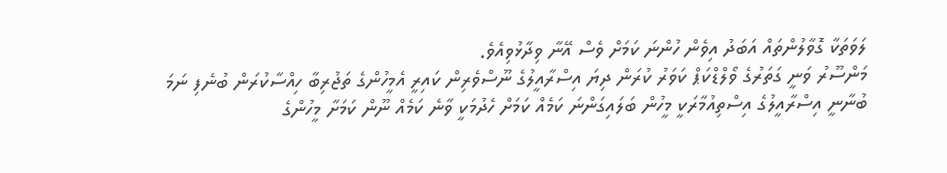ލަވަތަކާ ގޮވާލުންތައް އަބަދު އިވެން ހުންނަ ކަމަށް ވެސް އޭނާ ވިދާޅުވިއެވެ.
މަންސޫރު ވަނީ ގަތަރުގެ ވޯލްޑްކަޕް ކަވަރު ކުރަން ދިޔަ އިސްރާއީލުގެ ނޫސްވެރިން ކައިރީ އެމީހުންގެ ތަޖުރިބާ ހިއްސާކުރަން ބުނެފި ނަމަ ބުނާނީ އިސްރާއީލުގެ އިސްތިއުމާރަކީ މީހުން ބަލައިގަންނަ ކަމެއް ކަމަށް ހެދުމަކީ ވާނެ ކަމެއް ނޫން ކަމަށާ މީހުންގެ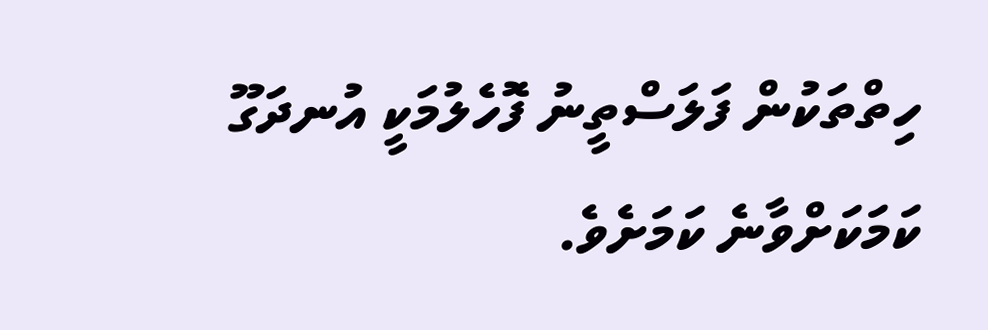ހިތްތަކުން ފަލަސްތީނު ފޮހެލުމަކީ އުނދަގޫ ކަމަކަށްވާނެ ކަމަށެވެ.